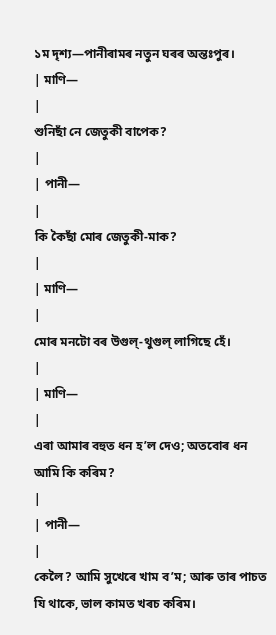১ম দৃশ্য—পানীৰামৰ নতুন ঘৰৰ অন্তঃপুৰ।
| মাণি—
|
শুনিছাঁ নে জেতুকী বাপেক?
|
| পানী—
|
কি কৈছাঁ মোৰ জেতুকী-মাক?
|
| মাণি—
|
মোৰ মনটো বৰ উগুল্-থুগুল্ লাগিছে হেঁ।
|
| মাণি—
|
এৰা আমাৰ বহুত ধন হ’ল দেও; অতবোৰ ধন আমি কি কৰিম?
|
| পানী—
|
কেলৈ? আমি সুখেৰে খাম ব’ম; আৰু তাৰ পাচত যি থাকে, ভাল কামত খৰচ কৰিম।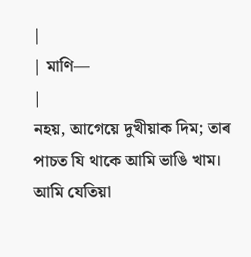|
| মাণি—
|
নহয়, আগেয়ে দুখীয়াক দিম; তাৰ পাচত যি থাকে আমি ভাঙি খাম। আমি যেতিয়া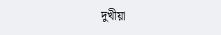দুখীয়া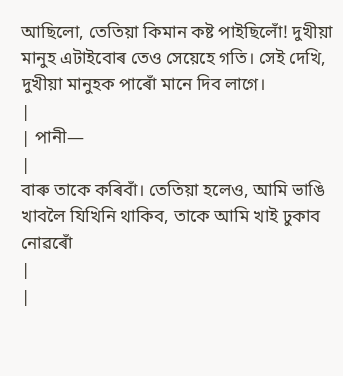আছিলো, তেতিয়া কিমান কষ্ট পাইছিলোঁ! দুখীয়া মানুহ এটাইবোৰ তেও সেয়েহে গতি। সেই দেখি, দুখীয়া মানুহক পাৰোঁ মানে দিব লাগে।
|
| পানী—
|
বাৰু তাকে কৰিবাঁ। তেতিয়া হলেও, আমি ভাঙি খাবলৈ যিখিনি থাকিব, তাকে আমি খাই ঢুকাব নোৱৰোঁ
|
|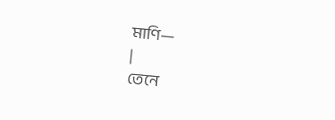মাণি—
|
তেনে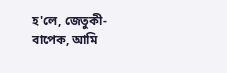হ'লে, জেতুকী-বাপেক, আমি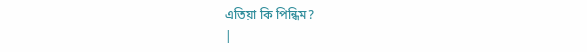এতিয়া কি পিন্ধিম?
|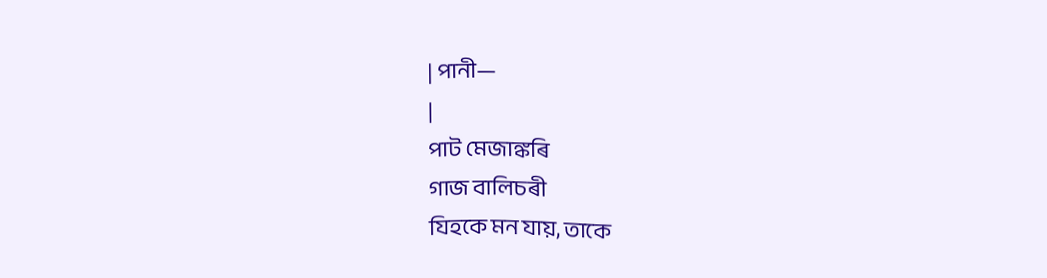| পানী—
|
পাট মেজাঙ্কৰি
গাজ বালিচৰী
যিহকে মন যায়, তাকে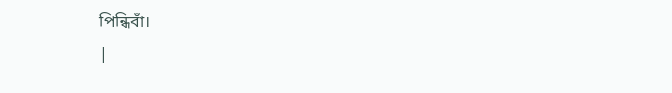পিন্ধিবাঁ।
|